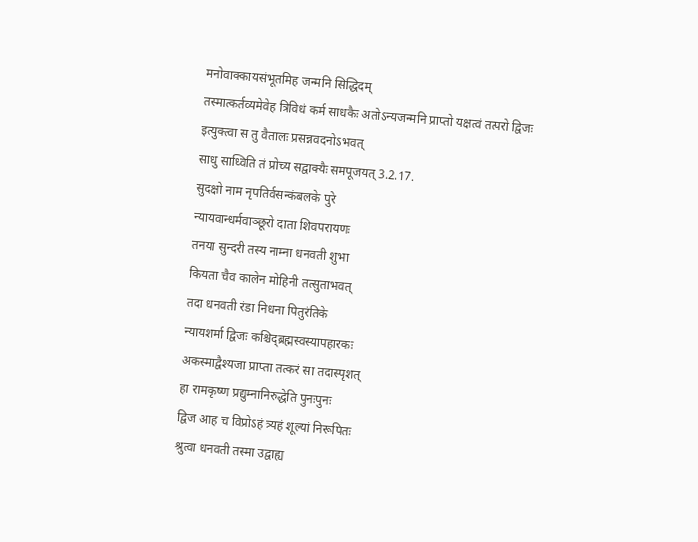मनोवाक्कायसंभूतमिह जन्मनि सिद्धिदम्
तस्मात्कर्तव्यमेवेह त्रिविधं कर्म साधकैः अतोऽन्यजन्मनि प्राप्तो यक्षत्वं तत्परो द्विजः
इत्युक्त्वा स तु वैतालः प्रसन्नवदनोऽभवत्
साधु साध्विति तं प्रोच्य सद्वाक्यैः समपूजयत् 3.2.17.
सुदक्षो नाम नृपतिर्वसन्कंबलके पुरे
न्यायवान्धर्मवाञ्छूरो दाता शिवपरायणः
तनया सुन्दरी तस्य नाम्ना धनवती शुभा
कियता चैव कालेन मोहिनी तत्सुताभवत्
तदा धनवती रंडा निधना पितुरंतिके
न्यायशर्मा द्विजः कश्चिद्ब्रह्मस्वस्यापहारकः
अकस्माद्वैश्यजा प्राप्ता तत्करं सा तदास्पृशत्
हा रामकृष्ण प्रद्युम्नानिरुद्धेति पुनःपुनः
द्विज आह च विप्रोऽहं त्र्यहं शूल्यां निरूपितः
श्रुत्वा धनवती तस्मा उद्वाह्य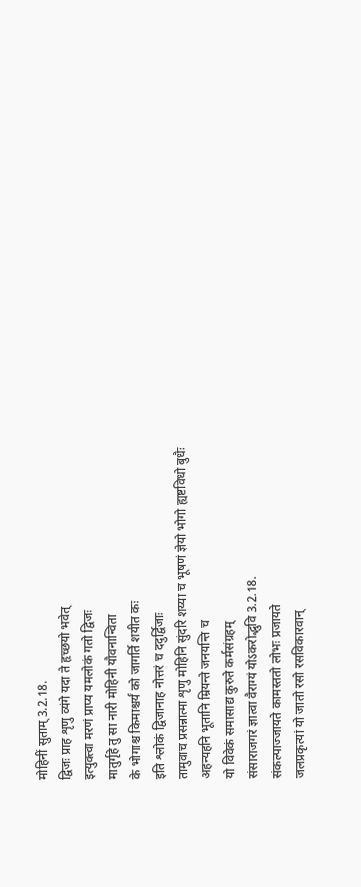मोहिनीं सुताम् 3.2.18.
द्विजः प्राह शृणु व्यंगे यदा ते हृच्छयो भवेत्
इत्युक्त्वा मरणं प्राप्य यमलोकं गतो द्विजः
मातुर्गृहे तु सा नारी मोहिनी यौवनान्विता
के भोगाश्च किमाश्चर्यं को जागर्ति शयीत कः
इति श्लोकं द्विजानाह नोत्तरं च ददुर्द्विजाः
तामुवाच प्रसन्नात्मा शृणु मोहिनि सुंदरि शय्या च भूषणं ज्ञेयो भोगो ह्यष्टविधो बुधैः
अहन्यहनि भूतानि म्रियन्ते जनयन्ति च
यो विवेकं समासाद्य कुरुते कर्मसंग्रहम्
संसाराजगरं ज्ञात्वा वैराग्यं योऽकरोद्भुवि 3.2.18.
संकल्पाज्जायते कामस्ततो लोभः प्रजायते
जलप्रकृत्यां यो जातो रसो रसविकारवान्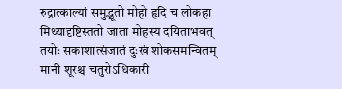रुद्रात्काल्यां समुद्भूतो मोहो हृदि च लोकहा
मिथ्यादृष्टिस्ततो जाता मोहस्य दयिताभवत्
तयोः सकाशात्संजातं दुःखं शोकसमन्वितम्
मानी शूरश्च चतुरोऽधिकारी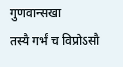गुणवान्सखा
तस्यै गर्भं च विप्रोऽसौ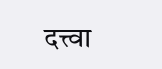दत्त्वा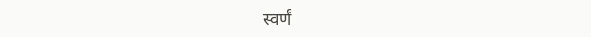स्वर्णं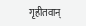गृहीतवान्